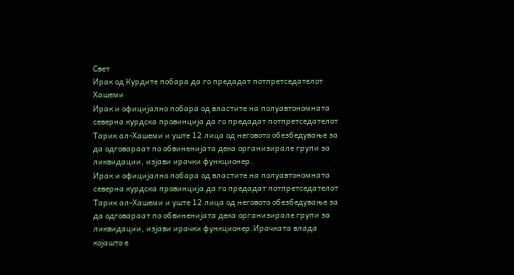Свет
Ирак од Курдите побара да го предадат потпретседателот Хашеми
Ирак и официјално побара од властите на полуавтономната северна курдска провинција да го предадат потпретседателот Тарик ал-Хашеми и уште 12 лица од неговото обезбедување за да одговараат по обвиненијата дека организирале групи за ликвидации, изјави ирачки функционер.
Ирак и официјално побара од властите на полуавтономната северна курдска провинција да го предадат потпретседателот Тарик ал-Хашеми и уште 12 лица од неговото обезбедување за да одговараат по обвиненијата дека организирале групи за ликвидации, изјави ирачки функционер.Ирачката влада којашто е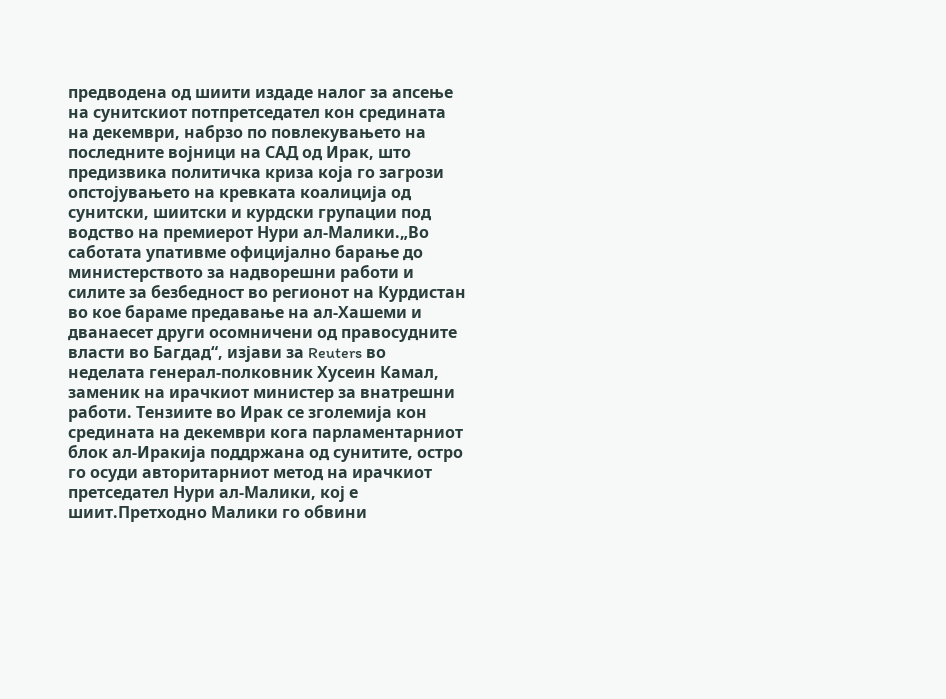предводена од шиити издаде налог за апсење на сунитскиот потпретседател кон средината на декември, набрзо по повлекувањето на последните војници на САД од Ирак, што предизвика политичка криза која го загрози опстојувањето на кревката коалиција од сунитски, шиитски и курдски групации под водство на премиерот Нури ал-Малики.„Во саботата упативме официјално барање до министерството за надворешни работи и силите за безбедност во регионот на Курдистан во кое бараме предавање на ал-Хашеми и дванаесет други осомничени од правосудните власти во Багдад“, изјави за Reuters во неделата генерал-полковник Хусеин Камал, заменик на ирачкиот министер за внатрешни работи. Тензиите во Ирак се зголемија кон средината на декември кога парламентарниот блок ал-Иракија поддржана од сунитите, остро го осуди авторитарниот метод на ирачкиот претседател Нури ал-Малики, кој е шиит.Претходно Малики го обвини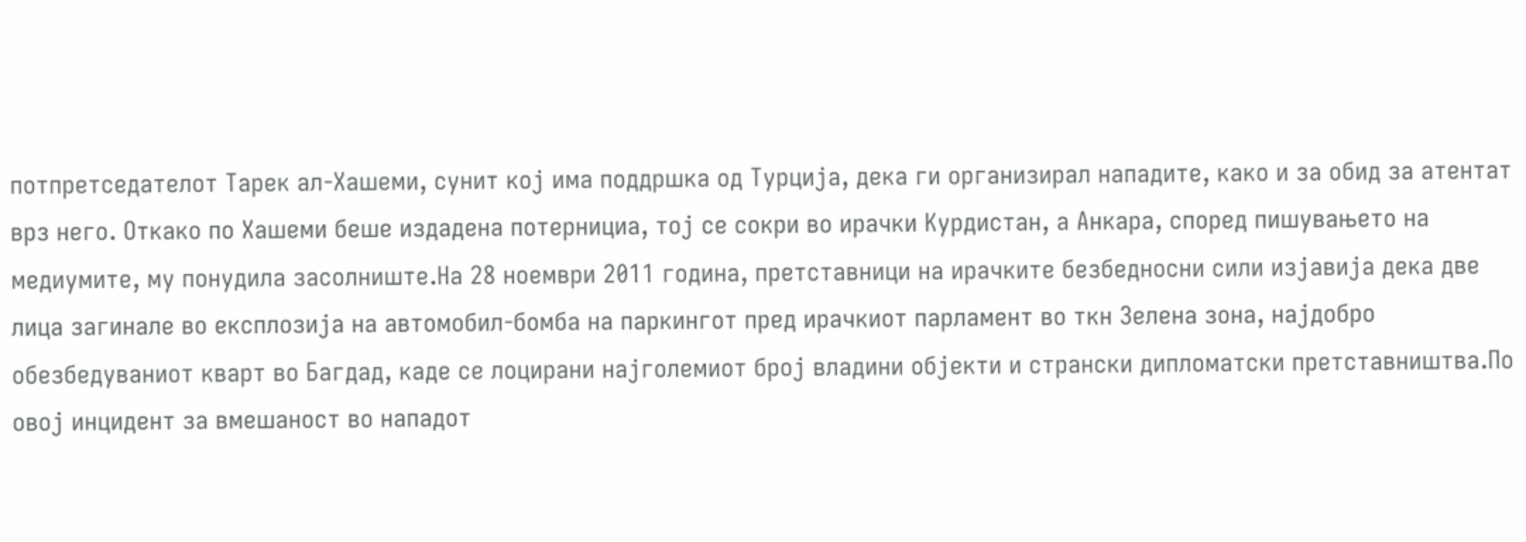потпретседателот Тарек ал-Хашеми, сунит кој има поддршка од Турција, дека ги организирал нападите, како и за обид за атентат врз него. Откако по Хашеми беше издадена потернициа, тој се сокри во ирачки Курдистан, а Анкара, според пишувањето на медиумите, му понудила засолништe.На 28 ноември 2011 година, претставници на ирачките безбедносни сили изјавија дека две лица загинале во експлозија на автомобил-бомба на паркингот пред ирачкиот парламент во ткн Зелена зона, најдобро обезбедуваниот кварт во Багдад, каде се лоцирани најголемиот број владини објекти и странски дипломатски претставништва.По овој инцидент за вмешаност во нападот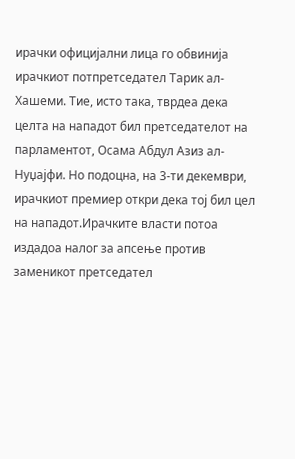ирачки официјални лица го обвинија ирачкиот потпретседател Тарик ал-Хашеми. Тие, исто така, тврдеа дека целта на нападот бил претседателот на парламентот, Осама Абдул Азиз ал-Нуџајфи. Но подоцна, на 3-ти декември, ирачкиот премиер откри дека тој бил цел на нападот.Ирачките власти потоа издадоа налог за апсење против заменикот претседател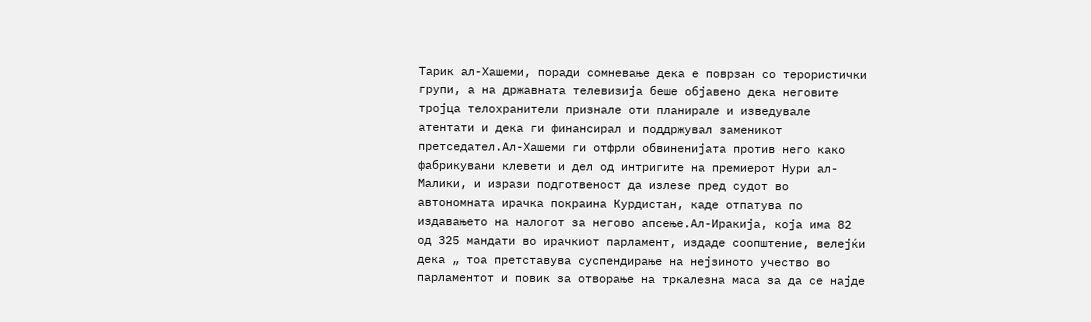Тарик ал-Хашеми, поради сомневање дека е поврзан со терористички групи, а на државната телевизија беше објавено дека неговите тројца телохранители признале оти планирале и изведувале атентати и дека ги финансирал и поддржувал заменикот претседател.Ал-Хашеми ги отфрли обвиненијата против него како фабрикувани клевети и дел од интригите на премиерот Нури ал-Малики, и изрази подготвеност да излезе пред судот во автономната ирачка покраина Курдистан, каде отпатува по издавањето на налогот за негово апсење.Ал-Иракија, која има 82 од 325 мандати во ирачкиот парламент, издаде соопштение, велејќи дека „ тоа претставува суспендирање на нејзиното учество во парламентот и повик за отворање на тркалезна маса за да се најде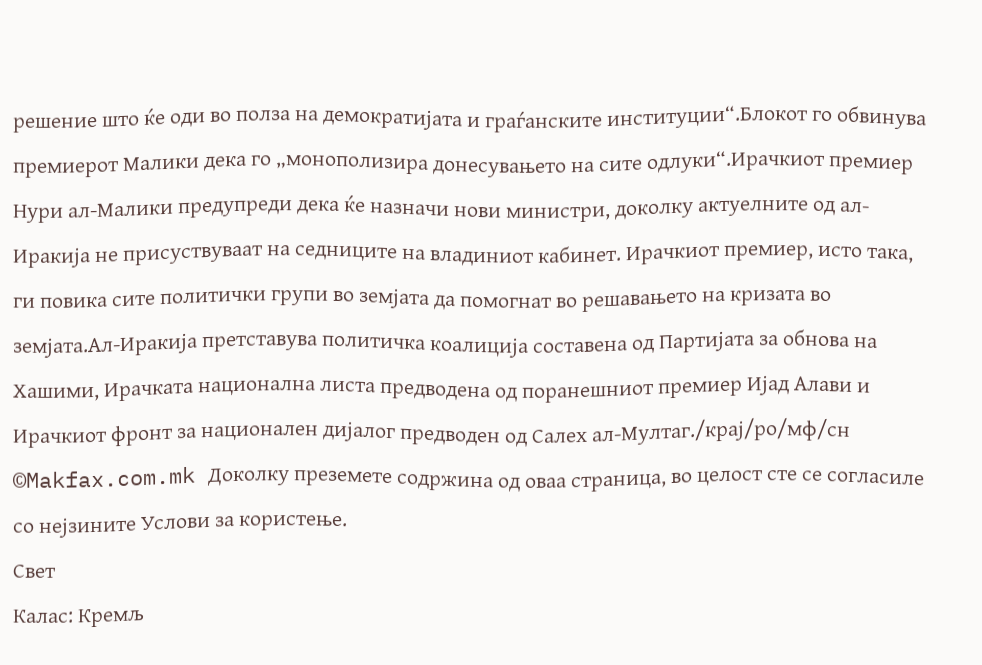решение што ќе оди во полза на демократијата и граѓанските институции“.Блокот го обвинува премиерот Малики дека го „монополизира донесувањето на сите одлуки“.Ирачкиот премиер Нури ал-Малики предупреди дека ќе назначи нови министри, доколку актуелните од ал-Иракија не присуствуваат на седниците на владиниот кабинет. Ирачкиот премиер, исто така, ги повика сите политички групи во земјата да помогнат во решавањето на кризата во земјата.Ал-Иракија претставува политичка коалиција составена од Партијата за обнова на Хашими, Ирачката национална листа предводена од поранешниот премиер Ијад Алави и Ирачкиот фронт за национален дијалог предводен од Салех ал-Мултаг./крај/ро/мф/сн
©Makfax.com.mk Доколку преземете содржина од оваа страница, во целост сте се согласиле со нејзините Услови за користење.
Свет
Калас: Кремљ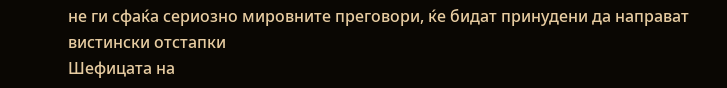не ги сфаќа сериозно мировните преговори, ќе бидат принудени да направат вистински отстапки
Шефицата на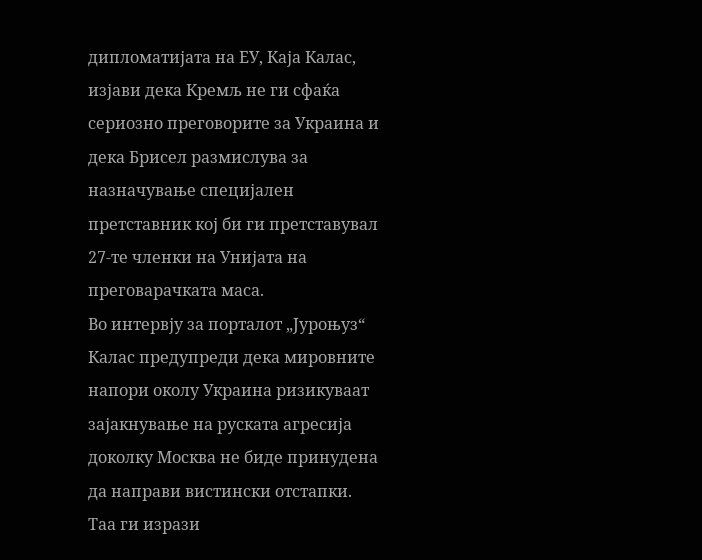дипломатијата на ЕУ, Каја Калас, изјави дека Кремљ не ги сфаќа сериозно преговорите за Украина и дека Брисел размислува за назначување специјален претставник кој би ги претставувал 27-те членки на Унијата на преговарачката маса.
Во интервју за порталот „Јуроњуз“ Калас предупреди дека мировните напори околу Украина ризикуваат зајакнување на руската агресија доколку Москва не биде принудена да направи вистински отстапки.
Таа ги изрази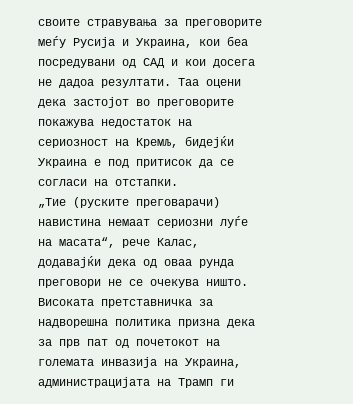своите стравувања за преговорите меѓу Русија и Украина, кои беа посредувани од САД и кои досега не дадоа резултати. Таа оцени дека застојот во преговорите покажува недостаток на сериозност на Кремљ, бидејќи Украина е под притисок да се согласи на отстапки.
„Тие (руските преговарачи) навистина немаат сериозни луѓе на масата“, рече Калас, додавајќи дека од оваа рунда преговори не се очекува ништо.
Високата претставничка за надворешна политика призна дека за прв пат од почетокот на големата инвазија на Украина, администрацијата на Трамп ги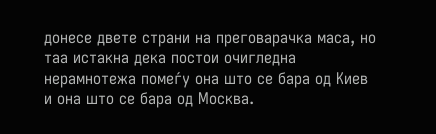донесе двете страни на преговарачка маса, но таа истакна дека постои очигледна нерамнотежа помеѓу она што се бара од Киев и она што се бара од Москва.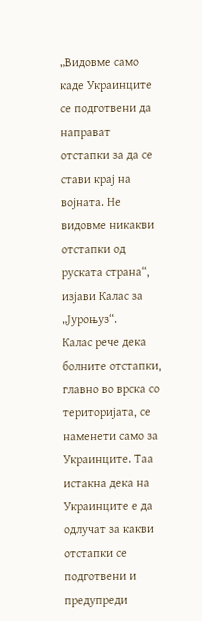„Видовме само каде Украинците се подготвени да направат отстапки за да се стави крај на војната. Не видовме никакви отстапки од руската страна“, изјави Калас за „Јуроњуз“.
Калас рече дека болните отстапки, главно во врска со територијата, се наменети само за Украинците. Таа истакна дека на Украинците е да одлучат за какви отстапки се подготвени и предупреди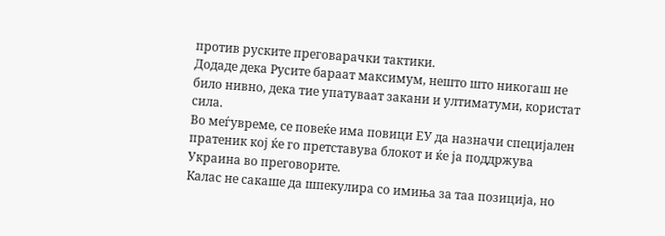против руските преговарачки тактики.
Додаде дека Русите бараат максимум, нешто што никогаш не било нивно, дека тие упатуваат закани и ултиматуми, користат сила.
Во меѓувреме, се повеќе има повици ЕУ да назначи специјален пратеник кој ќе го претставува блокот и ќе ја поддржува Украина во преговорите.
Калас не сакаше да шпекулира со имиња за таа позиција, но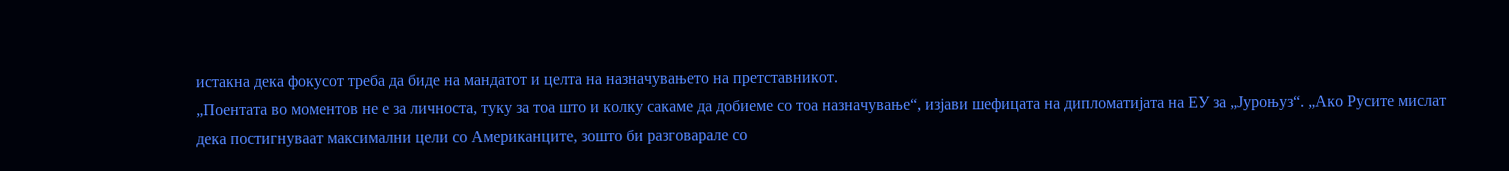истакна дека фокусот треба да биде на мандатот и целта на назначувањето на претставникот.
„Поентата во моментов не е за личноста, туку за тоа што и колку сакаме да добиеме со тоа назначување“, изјави шефицата на дипломатијата на ЕУ за „Јуроњуз“. „Ако Русите мислат дека постигнуваат максимални цели со Американците, зошто би разговарале со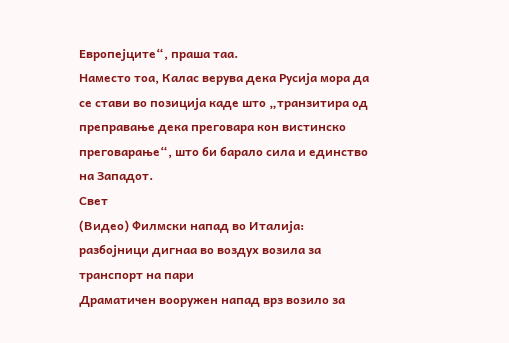Европејците“, праша таа.
Наместо тоа, Калас верува дека Русија мора да се стави во позиција каде што „транзитира од преправање дека преговара кон вистинско преговарање“, што би барало сила и единство на Западот.
Свет
(Видео) Филмски напад во Италија: разбојници дигнаа во воздух возила за транспорт на пари
Драматичен вооружен напад врз возило за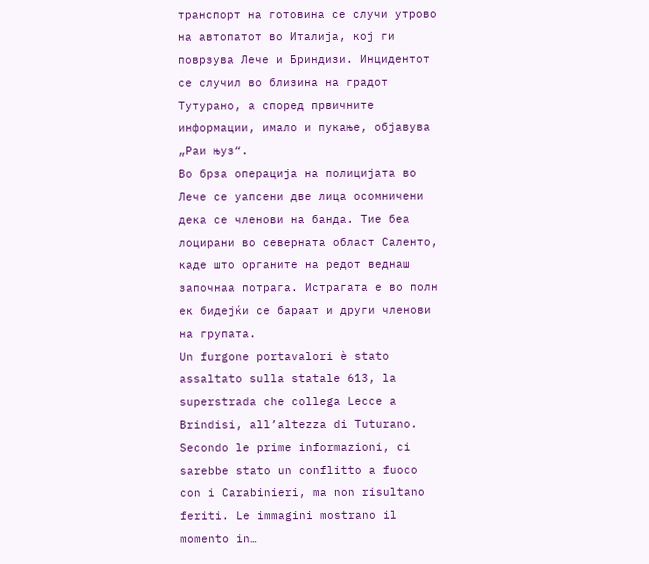транспорт на готовина се случи утрово на автопатот во Италија, кој ги поврзува Лече и Бриндизи. Инцидентот се случил во близина на градот Тутурано, а според првичните информации, имало и пукање, објавува „Раи њуз“.
Во брза операција на полицијата во Лече се уапсени две лица осомничени дека се членови на банда. Тие беа лоцирани во северната област Саленто, каде што органите на редот веднаш започнаа потрага. Истрагата е во полн ек бидејќи се бараат и други членови на групата.
Un furgone portavalori è stato assaltato sulla statale 613, la superstrada che collega Lecce a Brindisi, all’altezza di Tuturano. Secondo le prime informazioni, ci sarebbe stato un conflitto a fuoco con i Carabinieri, ma non risultano feriti. Le immagini mostrano il momento in…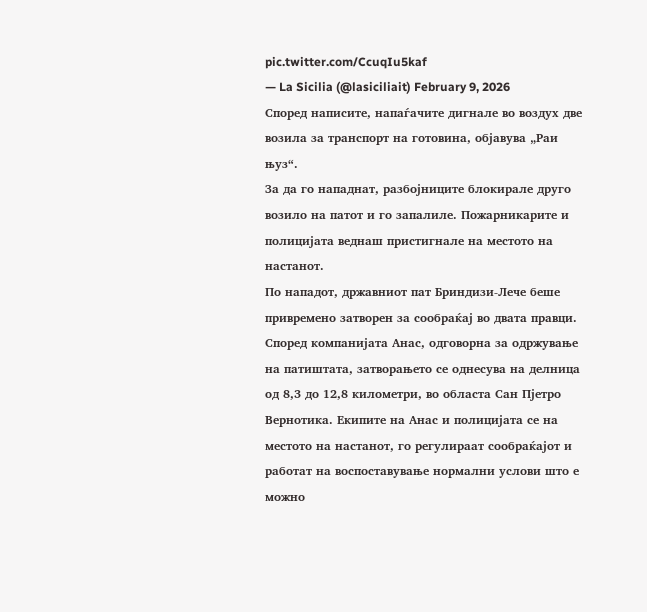pic.twitter.com/CcuqIu5kaf
— La Sicilia (@lasiciliait) February 9, 2026
Според написите, напаѓачите дигнале во воздух две возила за транспорт на готовина, објавува „Раи њуз“.
За да го нападнат, разбојниците блокирале друго возило на патот и го запалиле. Пожарникарите и полицијата веднаш пристигнале на местото на настанот.
По нападот, државниот пат Бриндизи-Лече беше привремено затворен за сообраќај во двата правци. Според компанијата Анас, одговорна за одржување на патиштата, затворањето се однесува на делница од 8,3 до 12,8 километри, во областа Сан Пјетро Вернотика. Екипите на Анас и полицијата се на местото на настанот, го регулираат сообраќајот и работат на воспоставување нормални услови што е можно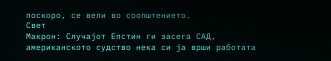поскоро, се вели во соопштението.
Свет
Макрон: Случајот Епстин ги засега САД, американското судство нека си ја врши работата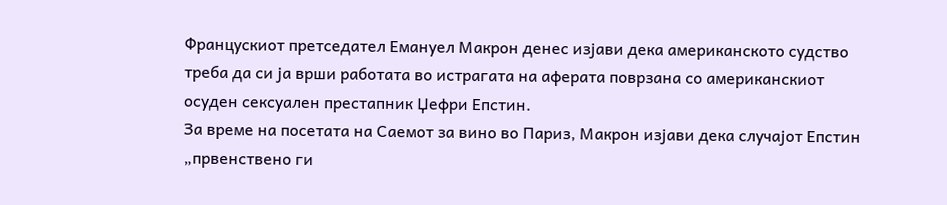Францускиот претседател Емануел Макрон денес изјави дека американското судство треба да си ја врши работата во истрагата на аферата поврзана со американскиот осуден сексуален престапник Џефри Епстин.
За време на посетата на Саемот за вино во Париз, Макрон изјави дека случајот Епстин „првенствено ги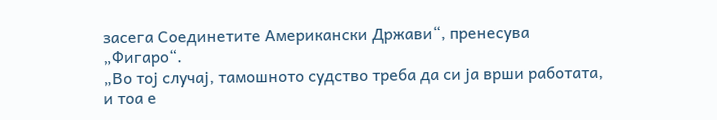засега Соединетите Американски Држави“, пренесува „Фигаро“.
„Во тој случај, тамошното судство треба да си ја врши работата, и тоа е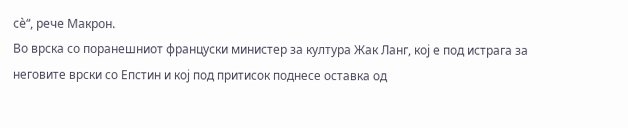сè“, рече Макрон.
Во врска со поранешниот француски министер за култура Жак Ланг, кој е под истрага за неговите врски со Епстин и кој под притисок поднесе оставка од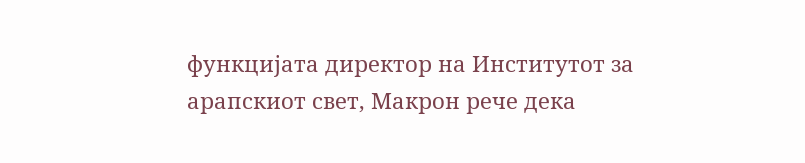функцијата директор на Институтот за арапскиот свет, Макрон рече дека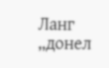Ланг „донел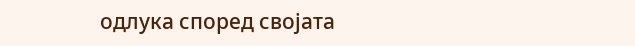одлука според својата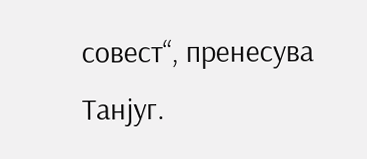совест“, пренесува Танјуг.